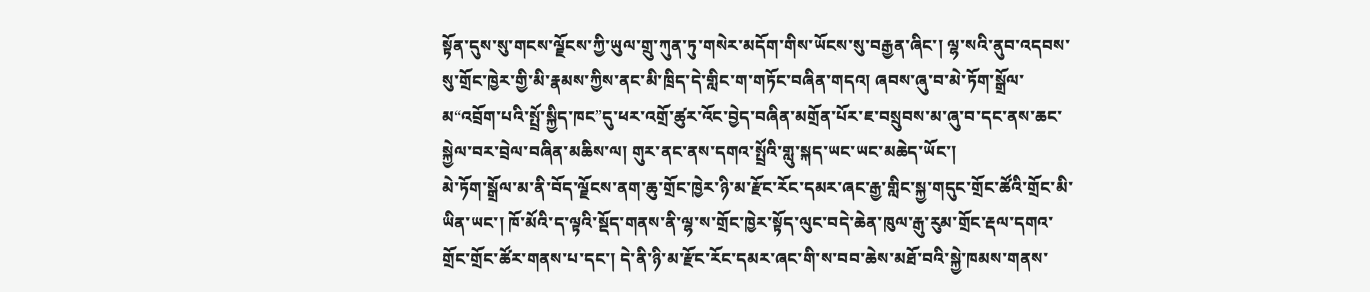སྟོན་དུས་སུ་གངས་ལྗོངས་ཀྱི་ཡུལ་གྲུ་ཀུན་ཏུ་གསེར་མདོག་གིས་ཡོངས་སུ་བརྒྱན་ཞིང་། ལྷ་སའི་ནུབ་འདབས་སུ་གྲོང་ཁྱེར་གྱི་མི་རྣམས་ཀྱིས་ནང་མི་ཁྲིད་དེ་གླིང་ག་གཏོང་བཞིན་གདའ། ཞབས་ཞུ་བ་མེ་ཏོག་སྒྲོལ་མ“འབྲོག་པའི་སྤྲོ་སྐྱིད་ཁང”དུ་ཕར་འགྲོ་ཚུར་འོང་བྱེད་བཞིན་མགྲོན་པོར་ཇ་བསྲུབས་མ་ཞུ་བ་དང་ནས་ཆང་སྐྱེལ་བར་བྲེལ་བཞིན་མཆིས་ལ། གུར་ནང་ནས་དགའ་སྤྲོའི་གླུ་སྐད་ཡང་ཡང་མཆེད་ཡོང་།
མེ་ཏོག་སྒྲོལ་མ་ནི་བོད་ལྗོངས་ནག་ཆུ་གྲོང་ཁྱེར་ཉི་མ་རྫོང་རོང་དམར་ཞང་རྒྱ་གླིང་སྐྱ་གདུང་གྲོང་ཚོའི་གྲོང་མི་ཡིན་ཡང་། ཁོ་མོའི་ད་ལྟའི་སྡོད་གནས་ནི་ལྷ་ས་གྲོང་ཁྱེར་སྟོད་ལུང་བདེ་ཆེན་ཁུལ་རྒུ་རུམ་གྲོང་རྡལ་དགའ་གྲོང་གྲོང་ཚོར་གནས་པ་དང་། དེ་ནི་ཉི་མ་རྫོང་རོང་དམར་ཞང་གི་ས་བབ་ཆེས་མཐོ་བའི་སྐྱེ་ཁམས་གནས་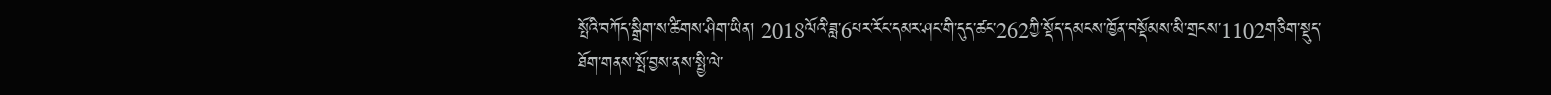སྤོའི་བཀོད་སྒྲིག་ས་ཚིགས་ཤིག་ཡིན། 2018ལོའི་ཟླ་6པར་རོང་དམར་ཤང་གི་དུད་ཚང་262ཀྱི་སྡོད་དམངས་ཁྱོན་བསྡོམས་མི་གྲངས་1102གཅིག་སྡུད་ཐོག་གནས་སྤོ་བྱས་ནས་སྤྱི་ལེ་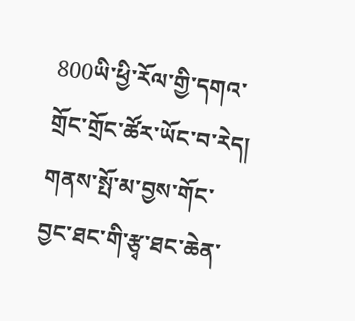800ཡི་ཕྱི་རོལ་གྱི་དགའ་གྲོང་གྲོང་ཚོར་ཡོང་བ་རེད།
གནས་སྤོ་མ་བྱས་གོང་བྱང་ཐང་གི་རྩྭ་ཐང་ཆེན་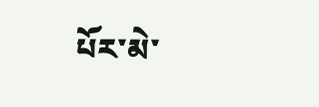པོར་མེ་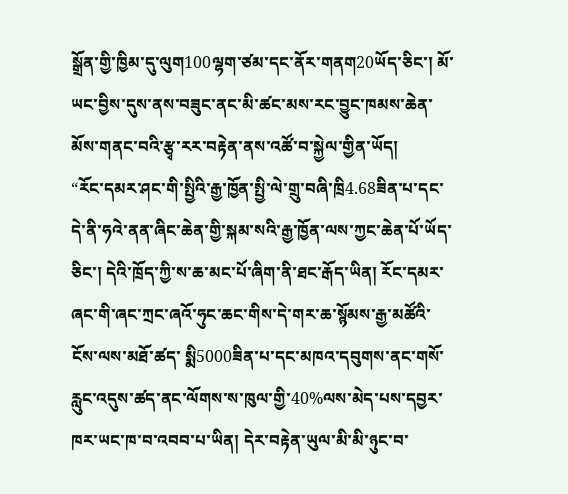སྒྲོན་གྱི་ཁྱིམ་དུ་ལུག100ལྷག་ཙམ་དང་ནོར་གནག20ཡོད་ཅིང་། མོ་ཡང་བྱིས་དུས་ནས་བཟུང་ནང་མི་ཚང་མས་རང་བྱུང་ཁམས་ཆེན་མོས་གནང་བའི་རྩྭ་རར་བརྟེན་ནས་འཚོ་བ་སྐྱེལ་གྱིན་ཡོད།
“རོང་དམར་ཤང་གི་སྤྱིའི་རྒྱ་ཁྱོན་སྤྱི་ལེ་གྲུ་བཞི་ཁྲི4.68ཟིན་པ་དང་དེ་ནི་ཧའེ་ནན་ཞིང་ཆེན་གྱི་སྐམ་སའི་རྒྱ་ཁྱོན་ལས་ཀྱང་ཆེན་པོ་ཡོད་ཅིང་། དེའི་ཁྲོད་ཀྱི་ས་ཆ་མང་པོ་ཞིག་ནི་ཐང་རྒོད་ཡིན། རོང་དམར་ཞང་གི་ཞང་ཀྲང་ཞའོ་ཧུང་ཆང་གིས་དེ་གར་ཆ་སྙོམས་རྒྱ་མཚོའི་ངོས་ལས་མཐོ་ཚད་ སྨི5000ཟིན་པ་དང་མཁའ་དབུགས་ནང་གསོ་རླུང་འདུས་ཚད་ནང་ལོགས་ས་ཁུལ་གྱི་40%ལས་མེད་པས་དབྱར་ཁར་ཡང་ཁ་བ་འབབ་པ་ཡིན། དེར་བརྟེན་ཡུལ་མི་མི་ཉུང་བ་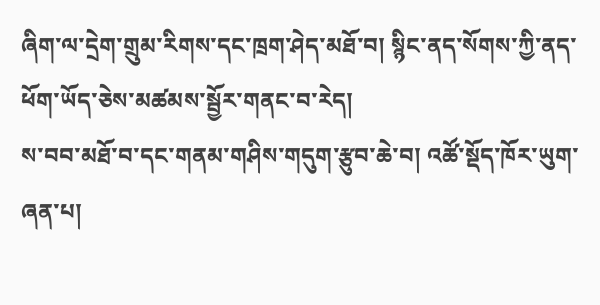ཞིག་ལ་དྲེག་གྲུམ་རིགས་དང་ཁྲག་ཤེད་མཐོ་བ། སྙིང་ནད་སོགས་ཀྱི་ནད་ཕོག་ཡོད་ཅེས་མཚམས་སྦྱོར་གནང་བ་རེད།
ས་བབ་མཐོ་བ་དང་གནམ་གཤིས་གདུག་རྩུབ་ཆེ་བ། འཚོ་སྡོད་ཁོར་ཡུག་ཞན་པ།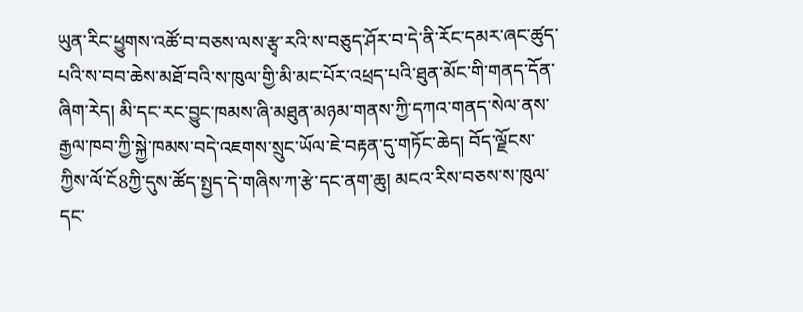ཡུན་རིང་ཕྱུགས་འཚོ་བ་བཅས་ལས་རྩྭ་རའི་ས་བཅུད་ཤོར་བ་དེ་ནི་རོང་དམར་ཞང་ཚུད་པའི་ས་བབ་ཆེས་མཐོ་བའི་ས་ཁུལ་གྱི་མི་མང་པོར་འཕྲད་པའི་ཐུན་མོང་གི་གནད་དོན་ཞིག་རེད། མི་དང་རང་བྱུང་ཁམས་ཞི་མཐུན་མཉམ་གནས་ཀྱི་དཀའ་གནད་སེལ་ནས་རྒྱལ་ཁབ་ཀྱི་སྐྱེ་ཁམས་བདེ་འཇགས་སྲུང་ཡོལ་ཇེ་བརྟན་དུ་གཏོང་ཆེད། བོད་ལྗོངས་ཀྱིས་ལོ་ངོ8ཀྱི་དུས་ཚོད་སྤྱད་དེ་གཞིས་ཀ་རྩེ་དང་ནག་ཆུ། མངའ་རིས་བཅས་ས་ཁུལ་དང་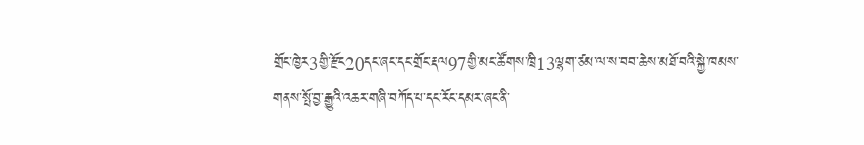གྲོང་ཁྱེར3གྱི་རྫོང20དང་ཞང་དང་གྲོང་རྡལ97གྱི་མང་ཚོགས་ཁྲི13ལྷག་ཙམ་ལ་ས་བབ་ཆེས་མཐོ་བའི་སྐྱེ་ཁམས་གནས་སྤོ་བྱ་རྒྱུའི་འཆར་གཞི་བཀོད་པ་དང་རོང་དམར་ཞང་ནི་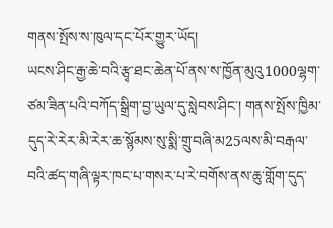གནས་སྤོས་ས་ཁུལ་དང་པོར་གྱུར་ཡོད།
ཡངས་ཤིང་རྒྱ་ཆེ་བའི་རྩྭ་ཐང་ཆེན་པོ་ནས་ས་ཁྱོན་མུའུ1000ལྷག་ཙམ་ཟིན་པའི་བཀོད་སྒྲིག་བྱ་ཡུལ་དུ་སླེབས་ཤིང་། གནས་སྤོས་ཁྱིམ་དུད་རེ་རེར་མི་རེར་ཆ་སྙོམས་སུ་སྨི་གྲུ་བཞི་མ25ལས་མི་བརྒལ་བའི་ཚད་གཞི་ལྟར་ཁང་པ་གསར་པ་རེ་བགོས་ནས་ཆུ་གློག་དུད་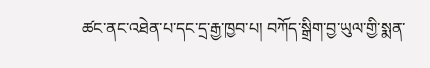ཚང་ནང་འཐེན་པ་དང་དྲ་རྒྱ་ཁྱབ་པ། བཀོད་སྒྲིག་བྱ་ཡུལ་གྱི་སྨན་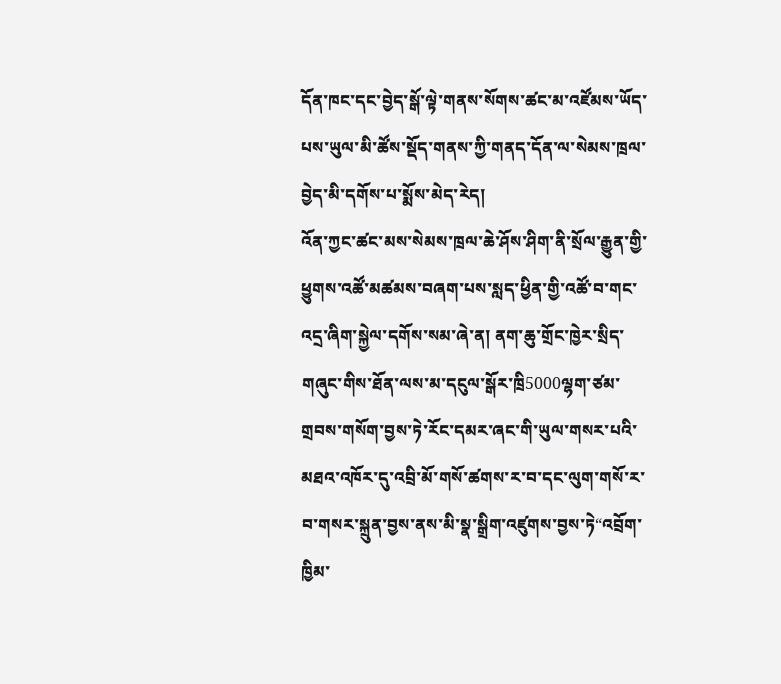དོན་ཁང་དང་བྱེད་སྒོ་ལྟེ་གནས་སོགས་ཚང་མ་འཛོམས་ཡོད་པས་ཡུལ་མི་ཚོས་སྡོད་གནས་ཀྱི་གནད་དོན་ལ་སེམས་ཁྲལ་བྱེད་མི་དགོས་པ་སྨོས་མེད་རེད།
འོན་ཀྱང་ཚང་མས་སེམས་ཁྲལ་ཆེ་ཤོས་ཤིག་ནི་སྲོལ་རྒྱུན་གྱི་ཕྱུགས་འཚོ་མཚམས་བཞག་པས་སླད་ཕྱིན་གྱི་འཚོ་བ་གང་འདྲ་ཞིག་སྐྱེལ་དགོས་སམ་ཞེ་ན། ནག་ཆུ་གྲོང་ཁྱེར་སྲིད་གཞུང་གིས་ཐོན་ལས་མ་དངུལ་སྒོར་ཁྲི5000ལྷག་ཙམ་གྲབས་གསོག་བྱས་ཏེ་རོང་དམར་ཞང་གི་ཡུལ་གསར་པའི་མཐའ་འཁོར་དུ་འབྲི་མོ་གསོ་ཚགས་ར་བ་དང་ལུག་གསོ་ར་བ་གསར་སྐྲུན་བྱས་ནས་མི་སྣ་སྒྲིག་འཛུགས་བྱས་ཏེ“འབྲོག་ཁྱིམ་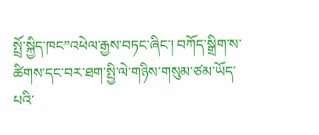སྤྲོ་སྐྱིད་ཁང”འཕེལ་རྒྱས་བཏང་ཞིང་། བཀོད་སྒྲིག་ས་ཚིགས་དང་བར་ཐག་སྤྱི་ལེ་གཉིས་གསུམ་ཙམ་ཡོད་པའི་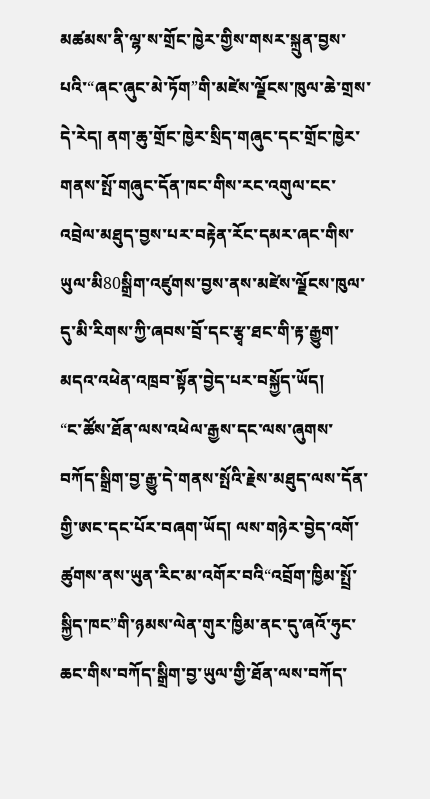མཚམས་ནི་ལྷ་ས་གྲོང་ཁྱེར་གྱིས་གསར་སྐྲུན་བྱས་པའི་“ཞང་ཞུང་མེ་ཏོག”གི་མཛེས་ལྗོངས་ཁུལ་ཆེ་གྲས་དེ་རེད། ནག་ཆུ་གྲོང་ཁྱེར་སྲིད་གཞུང་དང་གྲོང་ཁྱེར་གནས་སྤོ་གཞུང་དོན་ཁང་གིས་རང་འགུལ་ངང་འབྲེལ་མཐུད་བྱས་པར་བརྟེན་རོང་དམར་ཞང་གིས་ཡུལ་མི80སྒྲིག་འཛུགས་བྱས་ནས་མཛེས་ལྗོངས་ཁུལ་དུ་མི་རིགས་ཀྱི་ཞབས་བྲོ་དང་རྩྭ་ཐང་གི་རྟ་རྒྱུག་མདའ་འཕེན་འཁྲབ་སྟོན་བྱེད་པར་བསྐྱོད་ཡོད།
“ང་ཚོས་ཐོན་ལས་འཕེལ་རྒྱས་དང་ལས་ཞུགས་བཀོད་སྒྲིག་བྱ་རྒྱུ་དེ་གནས་སྤོའི་རྗེས་མཐུད་ལས་དོན་གྱི་ཨང་དང་པོར་བཞག་ཡོད། ལས་གཉེར་བྱེད་འགོ་ཚུགས་ནས་ཡུན་རིང་མ་འགོར་བའི“འབྲོག་ཁྱིམ་སྤྲོ་སྐྱིད་ཁང”གི་ཉམས་ལེན་གུར་ཁྱིམ་ནང་དུ་ཞའོ་ཧུང་ཆང་གིས་བཀོད་སྒྲིག་བྱ་ཡུལ་གྱི་ཐོན་ལས་བཀོད་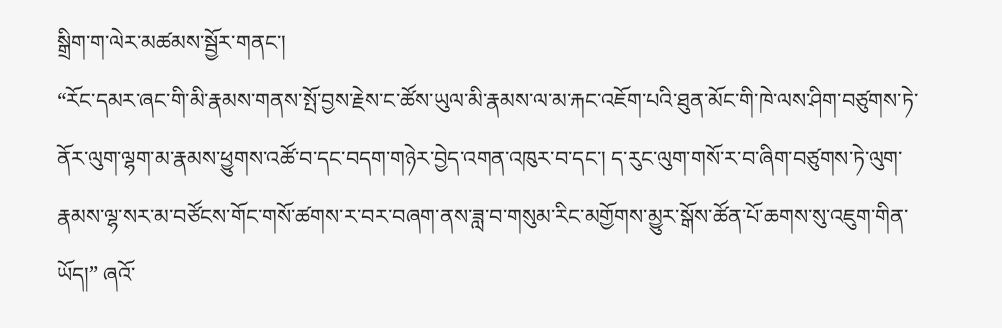སྒྲིག་ག་ལེར་མཚམས་སྦྱོར་གནང་།
“རོང་དམར་ཞང་གི་མི་རྣམས་གནས་སྤོ་བྱས་རྗེས་ང་ཚོས་ཡུལ་མི་རྣམས་ལ་མ་རྐང་འཇོག་པའི་ཐུན་མོང་གི་ཁེ་ལས་ཤིག་བཙུགས་ཏེ་ནོར་ལུག་ལྷག་མ་རྣམས་ཕྱུགས་འཚོ་བ་དང་བདག་གཉེར་བྱེད་འགན་འཁུར་བ་དང་། ད་རུང་ལུག་གསོ་ར་བ་ཞིག་བཙུགས་ཏེ་ལུག་རྣམས་ལྷ་སར་མ་བཙོངས་གོང་གསོ་ཚགས་ར་བར་བཞག་ནས་ཟླ་བ་གསུམ་རིང་མགྱོགས་མྱུར་སྒོས་ཚོན་པོ་ཆགས་སུ་འཇུག་གིན་ཡོད།” ཞའོ་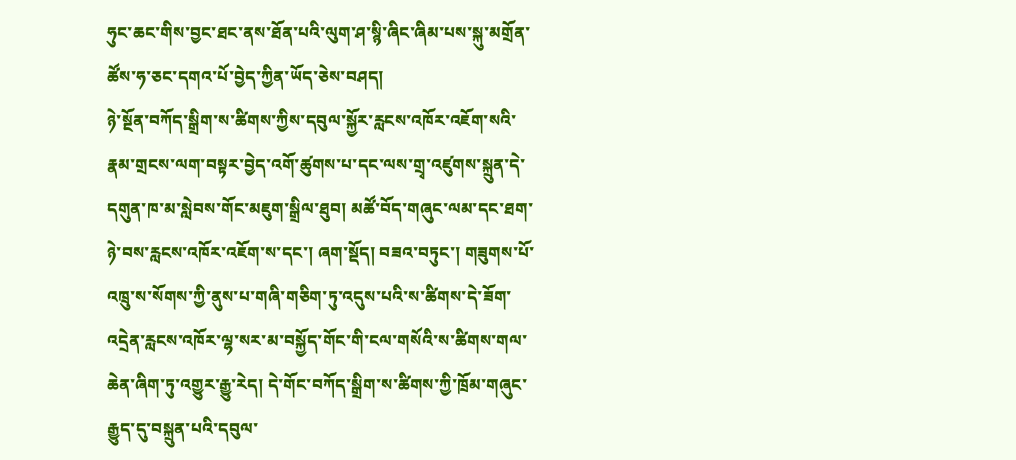ཧུང་ཆང་གིས་བྱང་ཐང་ནས་ཐོན་པའི་ལུག་ཤ་སྙི་ཞིང་ཞིམ་པས་སྐུ་མགྲོན་ཚོས་ཧ་ཅང་དགའ་པོ་བྱེད་ཀྱིན་ཡོད་ཅེས་བཤད།
ཉེ་སྔོན་བཀོད་སྒྲིག་ས་ཚིགས་ཀྱིས་དབུལ་སྐྱོར་རླངས་འཁོར་འཇོག་སའི་རྣམ་གྲངས་ལག་བསྟར་བྱེད་འགོ་ཚུགས་པ་དང་ལས་གྲྭ་འཛུགས་སྐྲུན་དེ་དགུན་ཁ་མ་སླེབས་གོང་མཇུག་སྒྲིལ་ཐུབ། མཚོ་བོད་གཞུང་ལམ་དང་ཐག་ཉེ་བས་རླངས་འཁོར་འཇོག་ས་དང་། ཞག་སྡོད། བཟའ་བཏུང་། གཟུགས་པོ་འཁྲུ་ས་སོགས་ཀྱི་ནུས་པ་གཞི་གཅིག་ཏུ་འདུས་པའི་ས་ཚིགས་དེ་ཟོག་འདྲེན་རླངས་འཁོར་ལྷ་སར་མ་བསྐྱོད་གོང་གི་ངལ་གསོའི་ས་ཚིགས་གལ་ཆེན་ཞིག་ཏུ་འགྱུར་རྒྱུ་རེད། དེ་གོང་བཀོད་སྒྲིག་ས་ཚིགས་ཀྱི་ཁྲོམ་གཞུང་རྒྱུད་དུ་བསྐྲུན་པའི་དབུལ་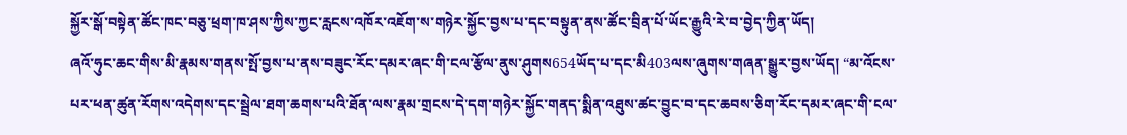སྐྱོར་སྒོ་བསྟེན་ཚོང་ཁང་བཅུ་ཕྲག་ཁ་ཤས་ཀྱིས་ཀྱང་རླངས་འཁོར་འཇོག་ས་གཉེར་སྐྱོང་བྱས་པ་དང་བསྟུན་ནས་ཚོང་བྲིན་པོ་ཡོང་རྒྱུའི་རེ་བ་བྱེད་ཀྱིན་ཡོད།
ཞའོ་ཧུང་ཆང་གིས་མི་རྣམས་གནས་སྤོ་བྱས་པ་ནས་བཟུང་རོང་དམར་ཞང་གི་ངལ་རྩོལ་ནུས་ཤུགས654ཡོད་པ་དང་མི403ལས་ཞུགས་གཞན་སྒྱུར་བྱས་ཡོད། “མ་འོངས་པར་ཕན་ཚུན་རོགས་འདེགས་དང་སྦྲེལ་ཐག་ཆགས་པའི་ཐོན་ལས་རྣམ་གྲངས་དེ་དག་གཉེར་སྐྱོང་གནད་སྨིན་འཐུས་ཚང་བྱུང་བ་དང་ཆབས་ཅིག་རོང་དམར་ཞང་གི་ངལ་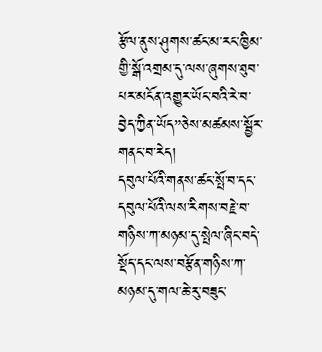རྩོལ་ནུས་ཤུགས་ཚང་མ་རང་ཁྱིམ་གྱི་སྒོ་འགྲམ་དུ་ལས་ཞུགས་ཐུབ་པར་མངོན་འགྱུར་ཡོང་བའི་རེ་བ་བྱེད་ཀྱིན་ཡོད”ཅེས་མཚམས་སྦྱོར་གནང་བ་རེད།
དབུལ་པོའི་གནས་ཚང་སྤོ་བ་དང་དབུལ་པོའི་ལས་རིགས་བརྗེ་བ་གཉིས་ཀ་མཉམ་དུ་སྤེལ་ཞིང་བདེ་སྡོད་དང་ལས་བརྩོན་གཉིས་ཀ་མཉམ་དུ་གལ་ཆེ་རུ་བཟུང་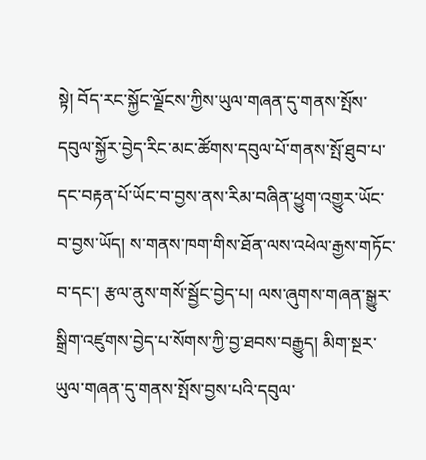སྟེ། བོད་རང་སྐྱོང་ལྗོངས་ཀྱིས་ཡུལ་གཞན་དུ་གནས་སྤོས་དབུལ་སྐྱོར་བྱེད་རིང་མང་ཚོགས་དབུལ་པོ་གནས་སྤོ་ཐུབ་པ་དང་བརྟན་པོ་ཡོང་བ་བྱས་ནས་རིམ་བཞིན་ཕྱུག་འགྱུར་ཡོང་བ་བྱས་ཡོད། ས་གནས་ཁག་གིས་ཐོན་ལས་འཕེལ་རྒྱས་གཏོང་བ་དང་། རྩལ་ནུས་གསོ་སྦྱོང་བྱེད་པ། ལས་ཞུགས་གཞན་སྒྱུར་སྒྲིག་འཛུགས་བྱེད་པ་སོགས་ཀྱི་བྱ་ཐབས་བརྒྱུད། མིག་སྔར་ཡུལ་གཞན་དུ་གནས་སྤོས་བྱས་པའི་དབུལ་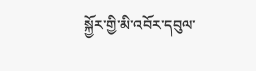སྐྱོར་གྱི་མི་འབོར་དབུལ་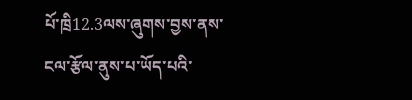པོ་ཁྲི12.3ལས་ཞུགས་བྱས་ནས་ངལ་རྩོལ་ནུས་པ་ཡོད་པའི་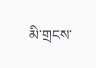མི་གྲངས་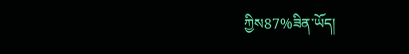ཀྱིས87%ཟིན་ཡོད།